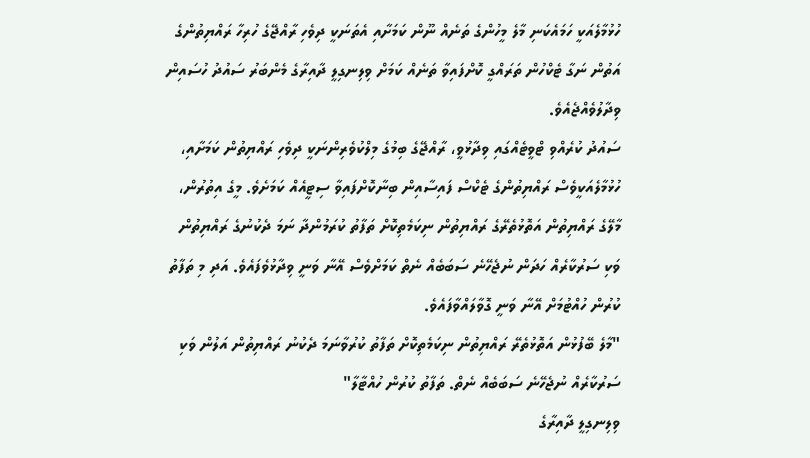ހުޅުމާލެއަކީ ހަމައެކަނި މާލެ މީހުންގެ ތަނެއް ނޫން ކަމަށާއި އެތަނަކީ ދިވެހި ރާއްޖޭގެ ހުރިހާ ރައްޔިތުންގެ އަތުން ނަގާ ޓެކްހުން ތަރައްގީ ކޮށްފައިވާ ތަނެއް ކަމަށް ވިލިނގިލީ ދާއިރާގެ މެންބަރު ސައުދު ހުސައިން ވިދާލުވެއްޖެއެވެ.
ސައުދު ކުރެއްވި ޓްވީޓެއްގައި ވިދާޅުވީ، ރާއްޖޭގެ ބިމުގެ މިލްކުވެރިންނަކީ ދިވެހި ރައްޔިތުން ކަމަށާއި، ހުޅުމާލެއަކީވެސް ރައްޔިތުންގެ ޓެކްސް ފައިސާއިން ބިނާކޮށްފައިވާ ސިޓީއެއް ކަމަށެވެ. މީގެ އިތުރުން، މާލޭގެ ރައްޔިތުން އަތޮޅުތެރޭގެ ރައްޔިތުން ނިކަމެތިކޮށް ތަފާތު ކުރަމުންދާ ނަމަ ދެކުނުގެ ރައްޔިތުން ވަކި ސަރުކާރެއް ހަދަން ނުޖެހޭނެ ސަބަބެއް ނެތް ކަމަށްވެސް އޭނާ ވަނީ ވިދާޅުވެފައެވެ. އަދި މި ތަފާތު ކުރުން ހުއްޓުމަށް އޭނާ ވަނީ ގޮވާލައްވާފައެވެ.
"މާލެ ބޭފުޅުން އަތޮޅުތެރޭ ރައްޔިތުން ނިކަމެތިކޮށް ތަފާތު ކުރުވާނަމަ ދެކުނު ރައްޔިތުން އަލުން ވަކި ސަރުކާރެއް ނުޖެހޭނެ ސަބަބެއް ނެތް. ތަފާތު ކުރުން ހުއްޓާލާ"
ވިލިނގިލީ ދާއިރާގެ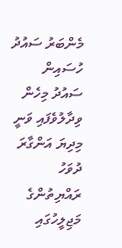މެންބަރު ސައުދު ހުސައިން
ސައުދު މިހެން ވިދާލުވެފައި ވަނީ މިދިޔަ އަންގާރަ ދުވަހު ރައްޔިތުންގެ މަޖިލީހުގައި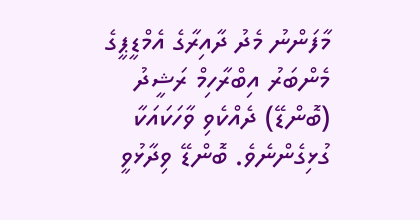މާފަންނު މެދު ދާއިރާގެ އެމްޑީޕީގެ މެންބަރު އިބްރާހިމް ރަޝީދު (ބޮންޑޭ) ދެއްކެވި ވާހަކައަކާ ގުޅިގެންނެވެ. ބޮންޑޭ ވިދާޅުވީ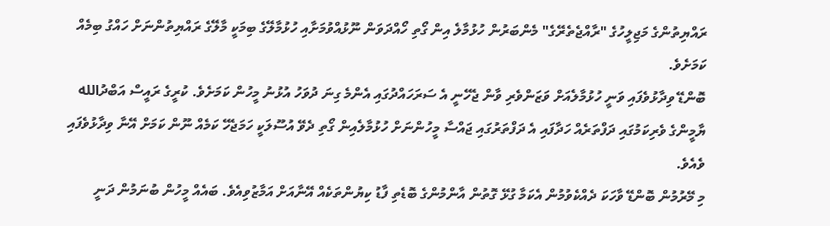ރައްޔިތުންގެ މަޖިލީހުގެ "ރާއްޖެތެރޭގެ" މެންބަރުން ހުޅުމާލެ އިން ގޯތި ހޯއްދަވަން ނޫޅުއްވުމަށާއި ހުޅުމާލޭގެ ބިމަކީ މާލޭގެ ރައްޔިތުންނަށް ހައްގު ބިމެއް ކަމަށެވެ.
ބޮންޑޭ ވިދާޅުވެފައި ވަނީ ހުޅުމާލެއަށް ވަޒަންވެރި ވާން ޖެހޭނީ އެ ސަރަހައްދުގައި އެންމެ ގިނަ ދުވަހު އުޅުނު މީހުން ކަމަށެވެ. ކުރީގެ ރައީސް އަބްދުالله ޔާމީންގެ ވެރިކަމުގައި ދަފްތަރެއް ހަދާފައި އެ ދަފްތަރުގައި ޖައްސާ މީހުންނަށް ހުޅުމާލެއިން ގޯތި ދެވޭ އުސޫލަކީ ހަމަޖެހޭ ކަމެއް ނޫން ކަމަށް އޭނާ ވިދާޅުވެފައި ވެއެވެ.
މި މޭރުމުން ބޮންޑޭ ވާހަކަ ދެއްކެވުމުން އެކަމާ ގުޅޭ ގޮތުން އާންމުންގެ ބޮޑެތި ފާޑު ކިޔުންތަކެއް އޭނާއަށް އަމާޒުވިއެވެ. ބައެއް މީހުން ބުނަމުން ދަނީ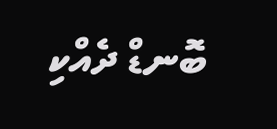ބޮނޑް ދެއްކި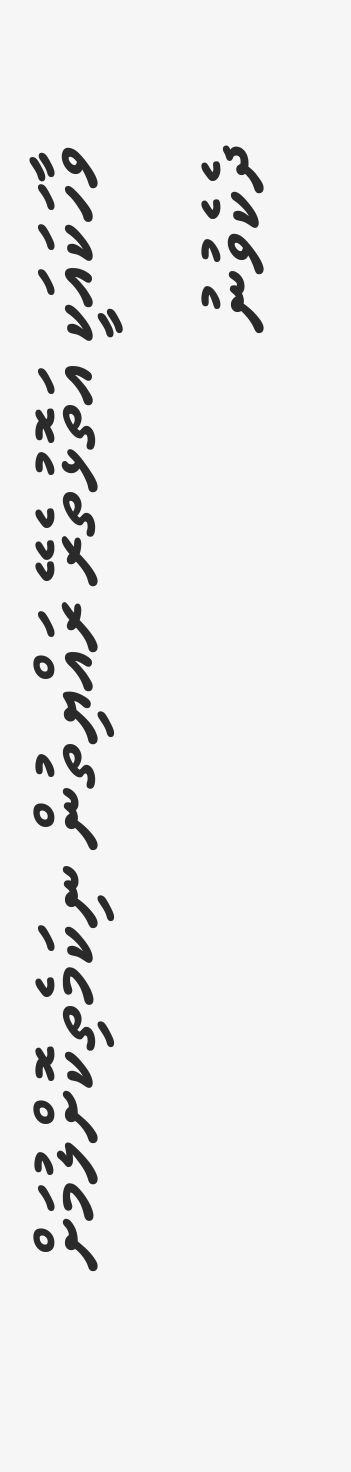ވާހަކައަކީ އަތޮޅުތެރޭ ރައްޔިތުން ނިކަމެތިކޮށްލުމަށް ދެކެވުނު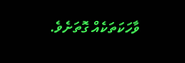ވާހަކަތަކެއް ގޮތަށެވެ.